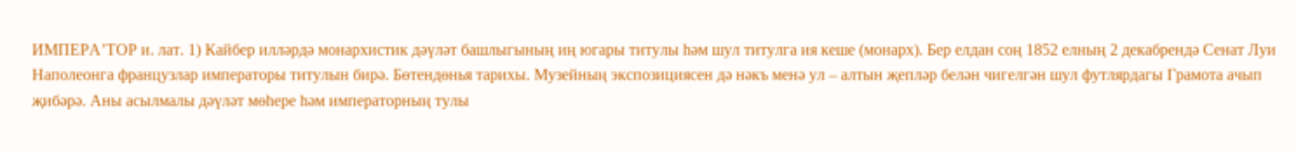ИМПЕРА’ТОР и. лат. 1) Кайбер илләрдә монархистик дәүләт башлыгының иң югары титулы һәм шул титулга ия кеше (монарх). Бер елдан соң 1852 елның 2 декабрендә Сенат Луи Наполеонга французлар императоры титулын бирә. Бөтендөнья тарихы. Музейның экспозициясен дә нәкъ менә ул – алтын җепләр белән чигелгән шул футлярдагы Грамота ачып җибәрә. Аны асылмалы дәүләт мөһере һәм императорның тулы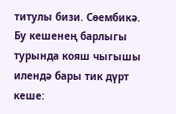титулы бизи. Сөембикә. Бу кешенең барлыгы турында кояш чыгышы илендә бары тик дүрт кеше: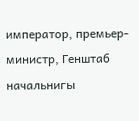император, премьер-министр, Генштаб начальнигы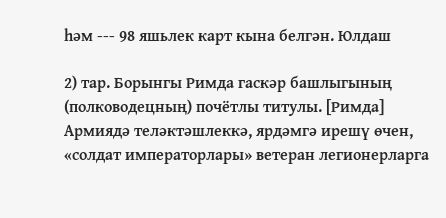һәм --- 98 яшьлек карт кына белгән. Юлдаш

2) тар. Борынгы Римда гаскәр башлыгының (полководецның) почётлы титулы. [Римда] Армиядә теләктәшлеккә, ярдәмгә ирешү өчен, «солдат императорлары» ветеран легионерларга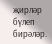җирләр бүлеп бирәләр.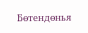Бөтендөнья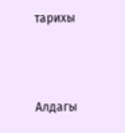тарихы



Алдагы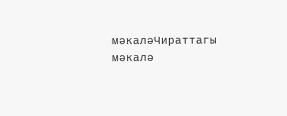мәкаләЧираттагы мәкалә